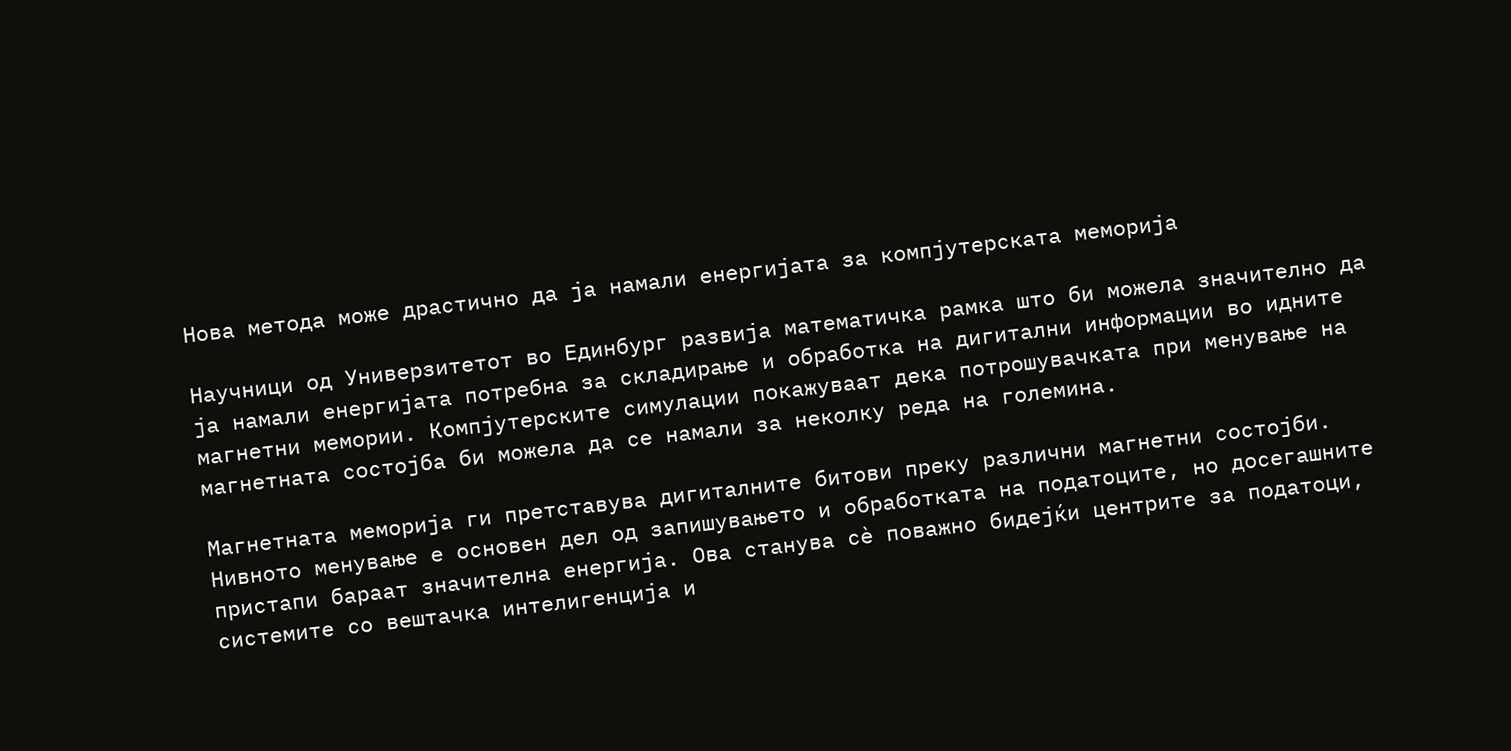Нова метода може драстично да ја намали енергијата за компјутерската меморија

Научници од Универзитетот во Единбург развија математичка рамка што би можела значително да ја намали енергијата потребна за складирање и обработка на дигитални информации во идните магнетни мемории. Компјутерските симулации покажуваат дека потрошувачката при менување на магнетната состојба би можела да се намали за неколку реда на големина.

Магнетната меморија ги претставува дигиталните битови преку различни магнетни состојби. Нивното менување е основен дел од запишувањето и обработката на податоците, но досегашните пристапи бараат значителна енергија. Ова станува сè поважно бидејќи центрите за податоци, системите со вештачка интелигенција и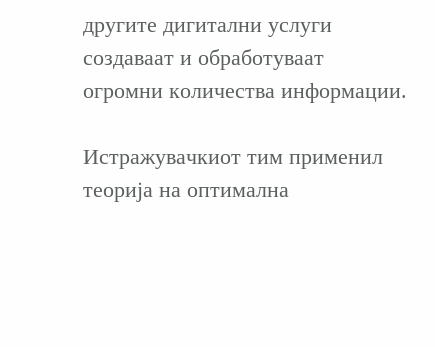другите дигитални услуги создаваат и обработуваат огромни количества информации.

Истражувачкиот тим применил теорија на оптимална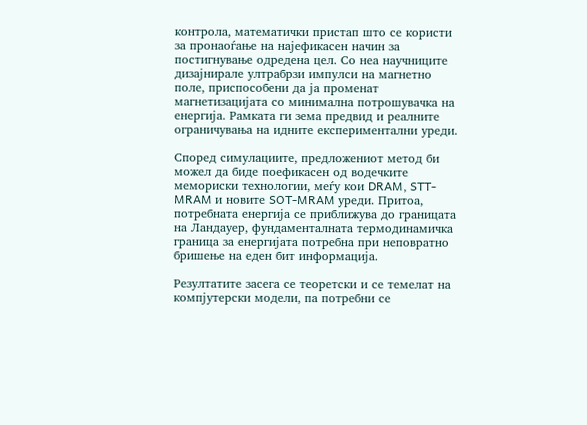контрола, математички пристап што се користи за пронаоѓање на најефикасен начин за постигнување одредена цел. Со неа научниците дизајнирале ултрабрзи импулси на магнетно поле, приспособени да ја променат магнетизацијата со минимална потрошувачка на енергија. Рамката ги зема предвид и реалните ограничувања на идните експериментални уреди.

Според симулациите, предложениот метод би можел да биде поефикасен од водечките мемориски технологии, меѓу кои DRAM, STT-MRAM и новите SOT-MRAM уреди. Притоа, потребната енергија се приближува до границата на Ландауер, фундаменталната термодинамичка граница за енергијата потребна при неповратно бришење на еден бит информација.

Резултатите засега се теоретски и се темелат на компјутерски модели, па потребни се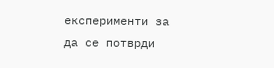експерименти за да се потврди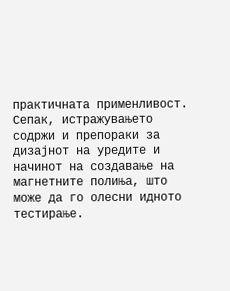практичната применливост. Сепак, истражувањето содржи и препораки за дизајнот на уредите и начинот на создавање на магнетните полиња, што може да го олесни идното тестирање.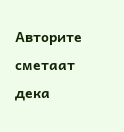Авторите сметаат дека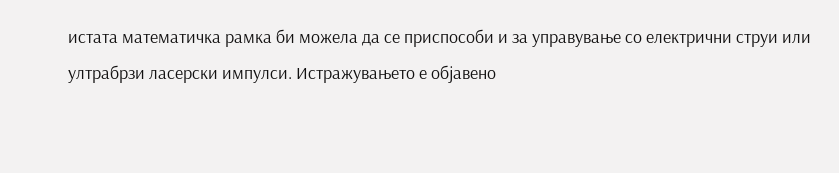истата математичка рамка би можела да се приспособи и за управување со електрични струи или ултрабрзи ласерски импулси. Истражувањето е објавено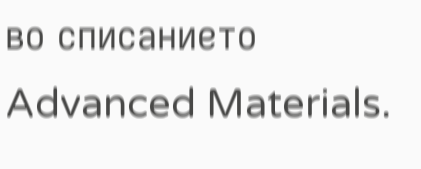во списанието Advanced Materials.